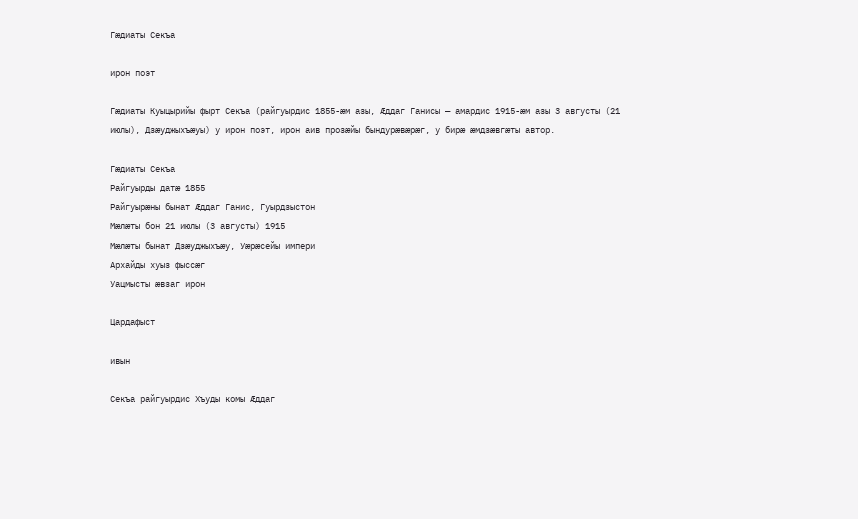Гæдиаты Секъа

ирон поэт

Гæдиаты Куыцырийы фырт Секъа (райгуырдис 1855-æм азы, Æддаг Ганисы — амардис 1915-æм азы 3 августы (21 июлы), Дзæуджыхъæуы) у ирон поэт, ирон аив прозæйы бындурæвæрæг, у бирæ æмдзæвгæты автор.

Гæдиаты Секъа
Райгуырды датæ 1855
Райгуырæны бынат Æддаг Ганис, Гуырдзыстон
Мæлæты бон 21 июлы (3 августы) 1915
Мæлæты бынат Дзæуджыхъæу, Уæрæсейы импери
Архайды хуыз фыссæг
Уацмысты æвзаг ирон

Цардафыст

ивын

Секъа райгуырдис Хъуды комы Æддаг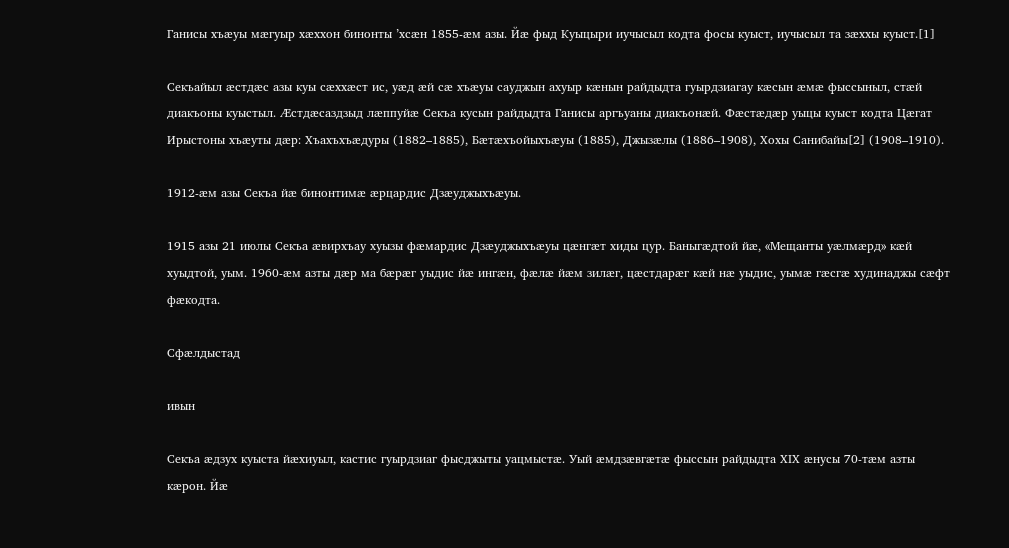Ганисы хъæуы мæгуыр хæххон бинонты ’хсæн 1855-æм азы. Йæ фыд Куыцыри иучысыл кодта фосы куыст, иучысыл та зæххы куыст.[1]

Секъайыл æстдæс азы куы сæххæст ис, уæд æй сæ хъæуы сауджын ахуыр кæнын райдыдта гуырдзиагау кæсын æмæ фыссыныл, стæй диакъоны куыстыл. Æстдæсаздзыд лæппуйæ Секъа кусын райдыдта Ганисы аргъуаны диакъонæй. Фæстæдæр уыцы куыст кодта Цæгат Ирыстоны хъæуты дæр: Хъахъхъæдуры (1882–1885), Бæтæхъойыхъæуы (1885), Джызæлы (1886–1908), Хохы Санибайы[2] (1908–1910).

1912-æм азы Секъа йæ бинонтимæ æрцардис Дзæуджыхъæуы.

1915 азы 21 июлы Секъа æвирхъау хуызы фæмардис Дзæуджыхъæуы цæнгæт хиды цур. Баныгæдтой йæ, «Мещанты уæлмæрд» кæй хуыдтой, уым. 1960-æм азты дæр ма бæрæг уыдис йæ ингæн, фæлæ йæм зилæг, цæстдарæг кæй нæ уыдис, уымæ гæсгæ худинаджы сæфт фæкодта.

Сфæлдыстад

ивын

Секъа æдзух куыста йæхиуыл, кастис гуырдзиаг фысджыты уацмыстæ. Уый æмдзæвгæтæ фыссын райдыдта XIX æнусы 70-тæм азты кæрон. Йæ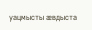уацмысты æвдыста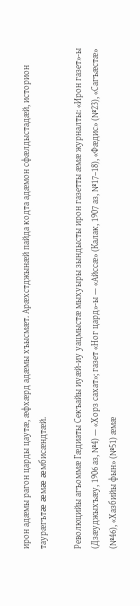ирон адæмы рагон царды цаутæ, æфхæрд адæмы хъысмæт. Арæхстджынæй пайда кодта адæмон сфæлдыстадæй, историон таурæгътæ æмæ æмбисæндтæй.

Революцийы агъоммæ Гæдиаты Секъайы иуæй-иу уацмыстæ мыхуыры зындысты ирон газетты æмæ журналты: «Ирон газет»-ы (Дзæуджыхъæу, 1906 аз, №4) — «Хорз сахат»; газет «Ног цард»-ы — «Айссæ» (Калак, 1907 аз, №17–18), «Фæдис» (№23), «Сагъæстæ» (№46), «Хазбийы фын» (№51) æмæ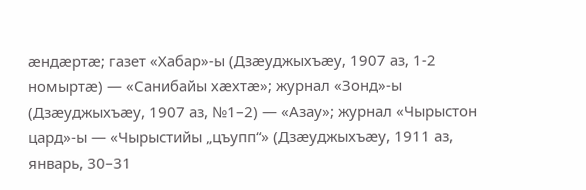æндæртæ; газет «Хабар»-ы (Дзæуджыхъæу, 1907 аз, 1-2 номыртæ) — «Санибайы хæхтæ»; журнал «Зонд»-ы (Дзæуджыхъæу, 1907 аз, №1–2) — «Азау»; журнал «Чырыстон цард»-ы — «Чырыстийы „цъупп“» (Дзæуджыхъæу, 1911 аз, январь, 30–31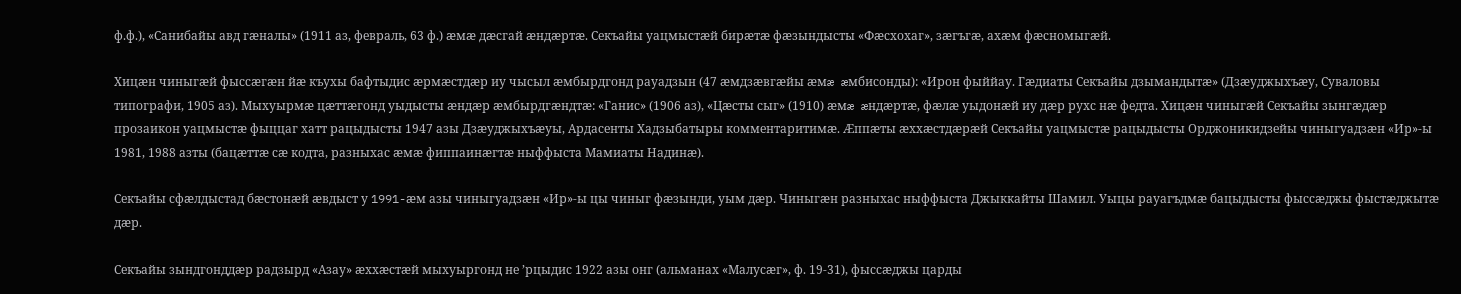ф.ф.), «Санибайы авд гæналы» (1911 аз, февраль, 63 ф.) æмæ дæсгай æндæртæ. Секъайы уацмыстæй бирæтæ фæзындысты «Фæсхохаг», зæгъгæ, ахæм фæсномыгæй.

Хицæн чиныгæй фыссæгæн йæ къухы бафтыдис æрмæстдæр иу чысыл æмбырдгонд рауадзын (47 æмдзæвгæйы æмæ æмбисонды): «Ирон фыййау. Гæдиаты Секъайы дзымандытæ» (Дзæуджыхъæу, Суваловы типографи, 1905 аз). Мыхуырмæ цæттæгонд уыдысты æндæр æмбырдгæндтæ: «Ганис» (1906 аз), «Цæсты сыг» (1910) æмæ æндæртæ, фæлæ уыдонæй иу дæр рухс нæ федта. Хицæн чиныгæй Секъайы зынгæдæр прозаикон уацмыстæ фыццаг хатт рацыдысты 1947 азы Дзæуджыхъæуы, Ардасенты Хадзыбатыры комментаритимæ. Æппæты æххæстдæрæй Секъайы уацмыстæ рацыдысты Орджоникидзейы чиныгуадзæн «Ир»-ы 1981, 1988 азты (бацæттæ сæ кодта, разныхас æмæ фиппаинæгтæ ныффыста Мамиаты Надинæ).

Секъайы сфæлдыстад бæстонæй æвдыст у 1991-æм азы чиныгуадзæн «Ир»-ы цы чиныг фæзынди, уым дæр. Чиныгæн разныхас ныффыста Джыккайты Шамил. Уыцы рауагъдмæ бацыдысты фыссæджы фыстæджытæ дæр.

Секъайы зындгонддæр радзырд «Азау» æххæстæй мыхуыргонд не ’рцыдис 1922 азы онг (альманах «Малусæг», ф. 19-31), фыссæджы царды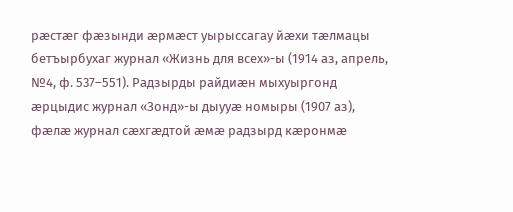рæстæг фæзынди æрмæст уырыссагау йæхи тæлмацы бетъырбухаг журнал «Жизнь для всех»-ы (1914 аз, апрель, №4, ф. 537–551). Радзырды райдиæн мыхуыргонд æрцыдис журнал «Зонд»-ы дыууæ номыры (1907 аз), фæлæ журнал сæхгæдтой æмæ радзырд кæронмæ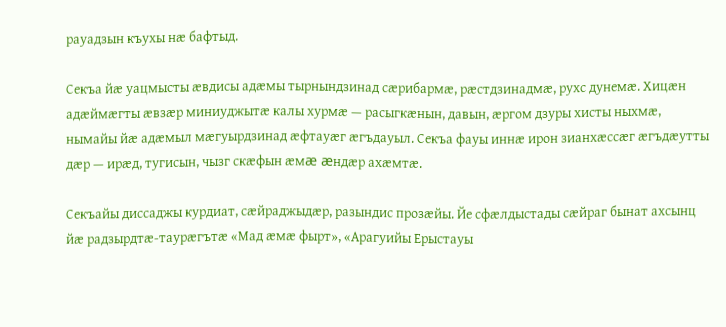рауадзын къухы нæ бафтыд.

Секъа йæ уацмысты æвдисы адæмы тырнындзинад сæрибармæ, рæстдзинадмæ, рухс дунемæ. Хицæн адæймæгты æвзæр миниуджытæ калы хурмæ — расыгкæнын, давын, æргом дзуры хисты ныхмæ, нымайы йæ адæмыл мæгуырдзинад æфтауæг æгъдауыл. Секъа фауы иннæ ирон зианхæссæг æгъдæутты дæр — ирæд, тугисын, чызг скæфын æмæ æндæр ахæмтæ.

Секъайы диссаджы курдиат, сæйраджыдæр, разындис прозæйы. Йе сфæлдыстады сæйраг бынат ахсынц йæ радзырдтæ-таурæгътæ «Мад æмæ фырт», «Арагуийы Ерыстауы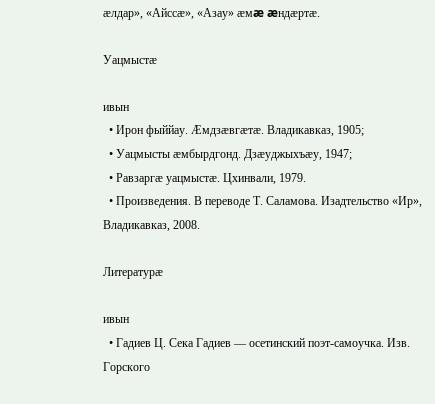æлдар», «Айссæ», «Азау» æмæ æндæртæ.

Уацмыстæ

ивын
  • Ирон фыййау. Æмдзæвгæтæ. Владикавказ, 1905;
  • Уацмысты æмбырдгонд. Дзæуджыхъæу, 1947;
  • Равзаргæ уацмыстæ. Цхинвали, 1979.
  • Произведения. В переводе Т. Саламова. Изадтельство «Ир», Владикавказ, 2008.

Литературæ

ивын
  • Гадиев Ц. Сека Гадиев — осетинский поэт-самоучка. Изв. Горского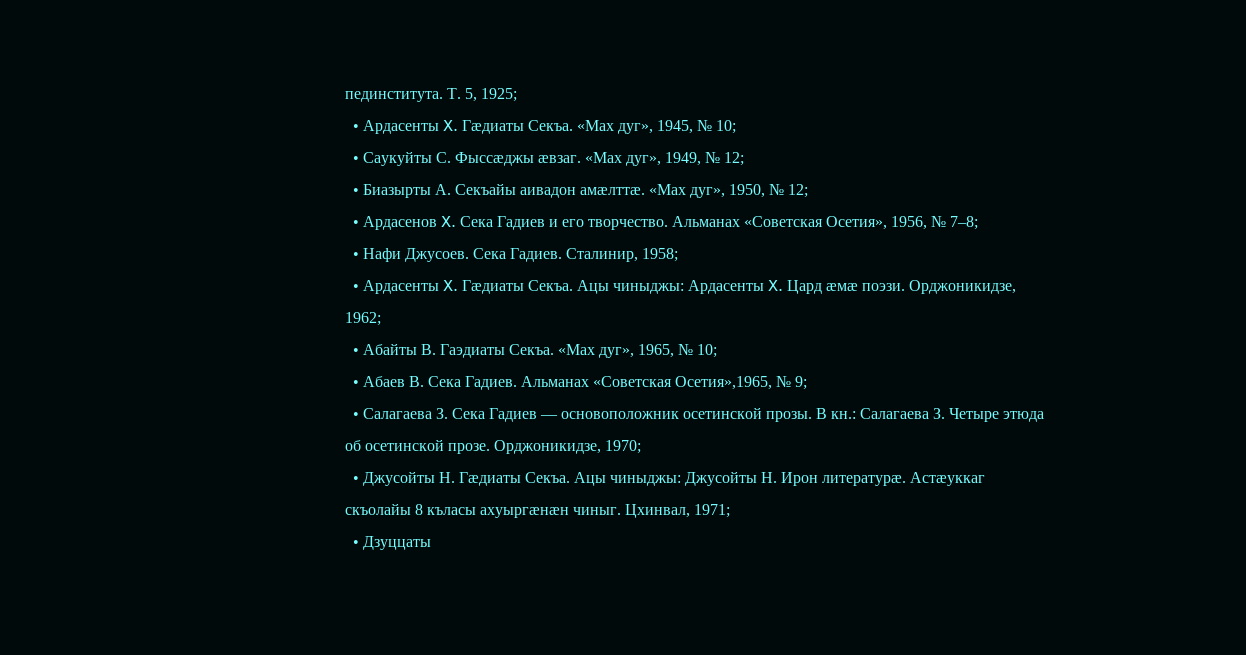пединститута. Т. 5, 1925;
  • Ардасенты X. Гæдиаты Секъа. «Мах дуг», 1945, № 10;
  • Саукуйты С. Фыссæджы æвзаг. «Мах дуг», 1949, № 12;
  • Биазырты А. Секъайы аивадон амæлттæ. «Мах дуг», 1950, № 12;
  • Ардасенов X. Сека Гадиев и его творчество. Альманах «Советская Осетия», 1956, № 7–8;
  • Нафи Джусоев. Сека Гадиев. Сталинир, 1958;
  • Ардасенты X. Гæдиаты Секъа. Ацы чиныджы: Ардасенты X. Цард æмæ поэзи. Орджоникидзе, 1962;
  • Абайты В. Гаэдиаты Секъа. «Мах дуг», 1965, № 10;
  • Абаев В. Сека Гадиев. Альманах «Советская Осетия»,1965, № 9;
  • Салагаева З. Сека Гадиев — основоположник осетинской прозы. В кн.: Салагаева З. Четыре этюда об осетинской прозе. Орджоникидзе, 1970;
  • Джусойты Н. Гæдиаты Секъа. Ацы чиныджы: Джусойты Н. Ирон литературæ. Астæуккаг скъолайы 8 къласы ахуыргæнæн чиныг. Цхинвал, 1971;
  • Дзуццаты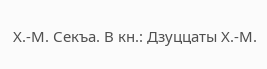Х.-М. Секъа. В кн.: Дзуццаты Х.-М.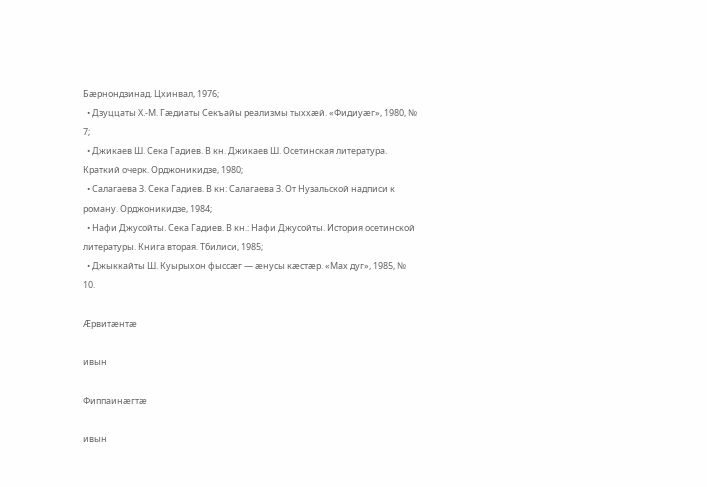Бæрнондзинад. Цхинвал, 1976;
  • Дзуццаты Х.-М. Гæдиаты Секъайы реализмы тыххæй. «Фидиуæг», 1980, № 7;
  • Джикаев Ш. Сека Гадиев. В кн. Джикаев Ш. Осетинская литература. Краткий очерк. Орджоникидзе, 1980;
  • Салагаева З. Сека Гадиев. В кн: Салагаева З. От Нузальской надписи к роману. Орджоникидзе, 1984;
  • Нафи Джусойты. Сека Гадиев. В кн.: Нафи Джусойты. История осетинской литературы. Книга вторая. Тбилиси, 1985;
  • Джыккайты Ш. Куырыхон фыссæг — æнусы кæстæр. «Мах дуг», 1985, № 10.

Æрвитæнтæ

ивын

Фиппаинæгтæ

ивын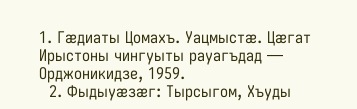1. Гæдиаты Цомахъ. Уацмыстæ. Цæгат Ирыстоны чингуыты рауагъдад — Орджоникидзе, 1959.
  2. Фыдыуæзæг: Тырсыгом, Хъуды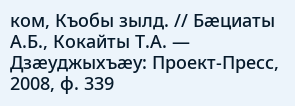ком, Къобы зылд. // Бæциаты А.Б., Кокайты Т.А. — Дзæуджыхъæу: Проект-Пресс, 2008, ф. 339